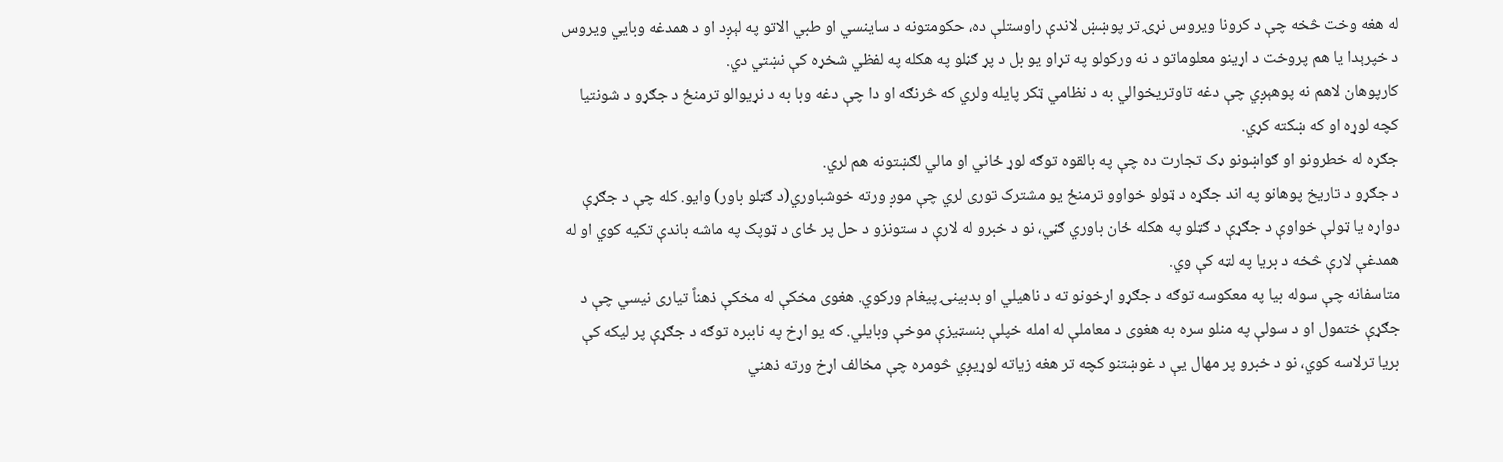له هغه وخت څخه چې د کرونا ویروس نړۍ تر پوښښ لاندې راوستلې ده، حکومتونه د ساينسي او طبي الاتو په لېږد او د همدغه وبايي ويروس د خپرېدا يا هم پروخت د اړينو معلوماتو د نه ورکولو په تړاو يو بل د پړ ګڼلو په هکله په لفظي شخړه کې نښتي دي.
کارپوهان لاهم نه پوهېږي چې دغه تاوتریخوالي به د نظامي ټکر پايله ولري که څرنګه او دا چې دغه وبا به د نړيوالو ترمنځ د جګړو د شونتيا کچه لوړه او که ښکته کړي.
جګړه له خطرونو او ګواښونو ډک تجارت ده چې په بالقوه توګه لوړ ځاني او مالي لګښتونه هم لري.
د جګړو د تاريخ پوهانو په اند جګړه د ټولو خواوو ترمنځ يو مشترک توری لري چې موږ ورته خوشباوري(د ګټلو باور) وايو. کله چې د جګړې دواړه يا ټولې خواوې د جګړې د ګټلو په هکله ځان باوري ګڼي، نو د خبرو له لارې د ستونزو د حل پر ځاى د ټوپک په ماشه باندې تکیه کوي او له همدغې لارې څخه د بريا په لټه کې وي.
متاسفانه چې سوله بيا په معکوسه توګه د جګړو اړخونو ته د ناهيلي او بدبينۍ پيغام ورکوي. هغوى مخکې له مخکې ذهناً تيارى نيسي چې د جګړې ختمول او د سولې په منلو سره به هغوى د معاملې له امله خپلې بنسټيزې موخې وبايلي. که يو اړخ په ناببره توګه د جګړې پر ليکه کې بريا ترلاسه کوي، نو د خبرو پر مهال يې د غوښتنو کچه تر هغه زياته لوړيږي څومره چې مخالف اړخ ورته ذهني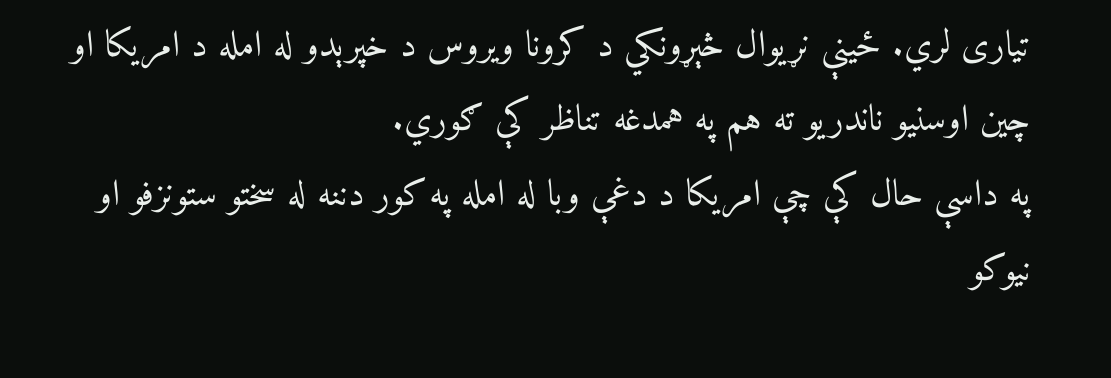تيارى لري. ځينې نړيوال څېړونکي د کرونا ويروس د خپرېدو له امله د امریکا او چین اوسنيو ناندريو ته هم په همدغه تناظر کې ګوري.
په داسې حال کې چې امریکا د دغې وبا له امله په کور دننه له سختو ستونزفو او نيوکو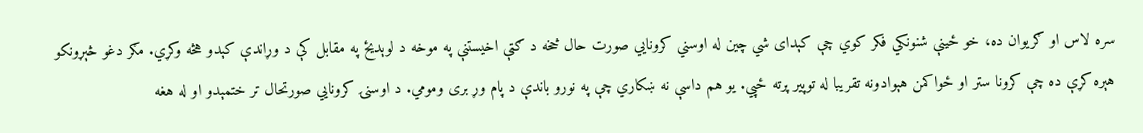سره لاس او ګریوان ده، خو ځينې شنونکي فکر کوي چې کېداى شي چين له اوسني کرونايي صورت حال څخه د ګټې اخیستنې په موخه د لوېديځ په مقابل کې د وړاندې کېدو هڅه وکړي. مګر دغو څېړونکو هېره کړې ده چې کرونا ستر او ځواکمن هېوادونه تقریبا له توپير پرته ځپي. يو هم داسې نه ښکاري چې په نورو باندې د پام وړ برى ومومي. د اوسنۍ کرونايي صورتحال تر ختمېدو او له هغه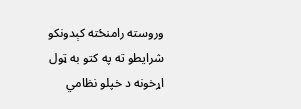وروسته رامنځته کېدونکو شرايطو ته په کتو به ټول اړخونه د خپلو نظامي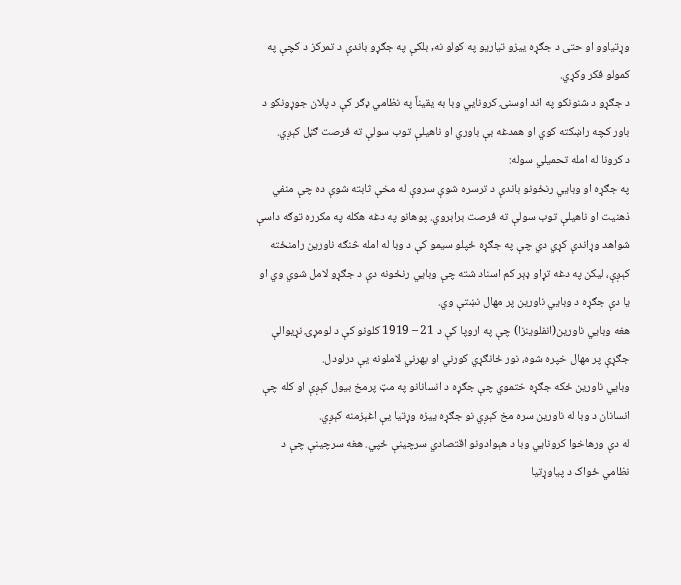وړتياوو او حتى د جګړه یيزو تياريو په کولو نه, بلکې په جګړو باندې د تمرکز د کچې په کمولو فکر وکړي.
د جګړو د شنونکو په اند اوسنۍ کرونايي وبا به يقيناً په نظامي ډګر کې د پلان جوړونکو د باور کچه راښکته کوي او همدغه بې باوري او ناهیلې توب سولې ته فرصت ګڼل کېږي.
د کرونا له امله تحميلي سوله:
په جګړه او وبايي رنځونو باندې د ترسره شوې سروې له مخې ثابته شوې ده چې منفي ذهنیت او ناهیلې توب سولې ته فرصت برابروي. پوهانو په دغه هکله په مکرره توګه داسې شواهد وړاندې کړي دي چې په جګړه ځپلو سيمو کې د وبا له امله څنګه ناورين رامنځته کېږې، ليکن په دغه تړاو ډېر کم اسناد شته چې وبايي رنځونه دې د جګړو لامل شوي وي او يا دې جګړه د وبايي ناورين پر مهال نښتې وي.
هغه وبايي ناورين(انفلوينزا) چې په اروپا کې د 21 – 1919 کلونو کې د لومړۍ نړيوالې جګړې پر مهال خپره شوه، نور ځانګړي کورني او بهرني لاملونه يې درلودل.
وبايي ناورين ځکه جګړه ختموي چې جګړه د انسانانو په مټ پرمخ بيول کېږې او کله چې انسانان د وبا له ناورين سره مخ کېږي نو جګړه یيزه وړتيا يې اغېزمنه کېږي.
له دې ورهاخوا کرونايي وبا د هېوادونو اقتصادي سرچينې ځپي. هغه سرچينې چې د نظامي ځواک د پياوړتيا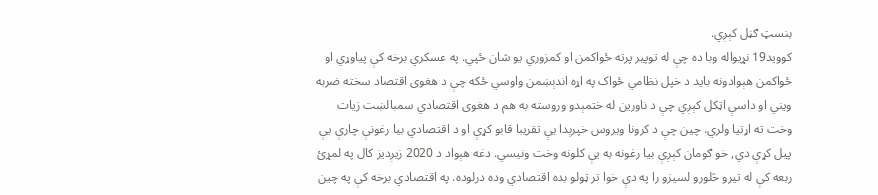بنسټ ګڼل کېږي.
کوويد19 نړيواله وبا ده چې له توپير پرته ځواکمن او کمزوري يو شان ځپي. په عسکري برخه کې پياوړي او ځواکمن هېوادونه باید د خپل نظامي ځواک په اړه اندېښمن واوسي ځکه چې د هغوى اقتصاد سخته ضربه ويني او داسې اټکل کېږي چې د ناورين له ختمېدو وروسته به هم د هغوى اقتصادي سمبالښت زيات وخت ته اړتیا ولري. چين چې د کرونا ویروس خپرېدا يې تقریبا قابو کړې او د اقتصادي بيا رغونې چارې يې پيل کړې دي, خو ګومان کېږې بيا رغونه به يې کلونه وخت ونیسي. دغه هېواد د 2020 زيږديز کال په لمړئ ربعه کې له تيرو څلورو لسیزو را په دې خوا تر ټولو بده اقتصادي وده درلوده. په اقتصادي برخه کې په چين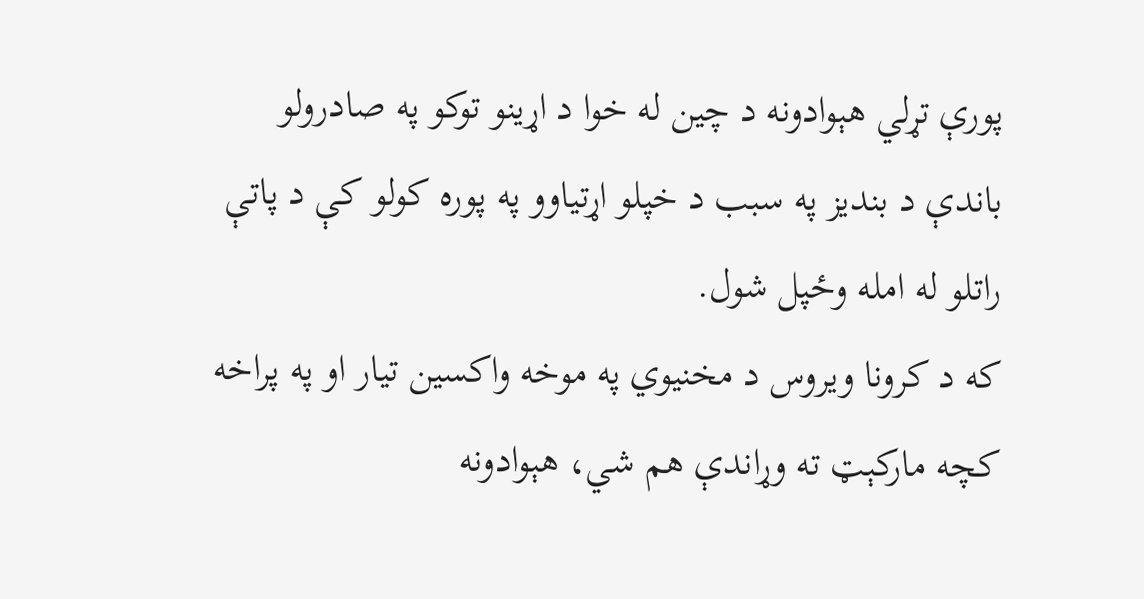پورې تړلي هېوادونه د چين له خوا د اړينو توکو په صادرولو باندې د بنديز په سبب د خپلو اړتیاوو په پوره کولو کې د پاتې راتلو له امله وځپل شول.
که د کرونا ويروس د مخنيوي په موخه واکسین تيار او په پراخه کچه مارکېټ ته وړاندې هم شي، هېوادونه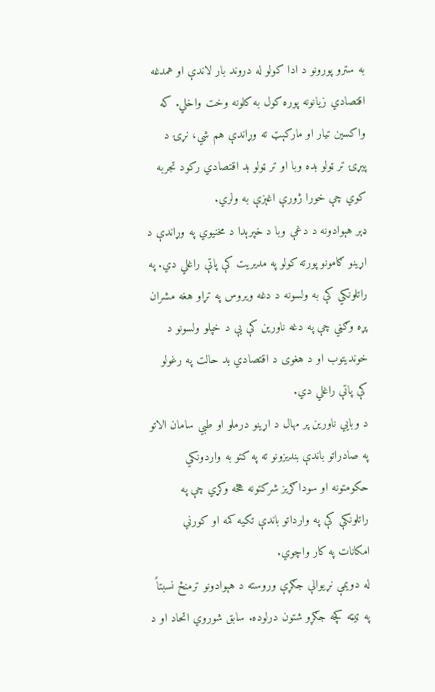به سترو پورونو د ادا کولو له دروند بار لاندې او همدغه اقتصادي زيانونه پوره کول به کلونه وخت واخلي. که واکسین تيار او مارکېټ ته وړاندې هم شي، نړۍ د پيړۍ تر ټولو بده وبا او تر ټولو بد اقتصادي رکود تجربه کوي چې خورا ژورې اغېزې به ولري.
ډېر هېوادونه د دغې وبا د خپرېدا د مخنیوي په وړاندې د اړينو ګامونو پورته کولو په مديريت کې پاتې راغلي دي. په راتلونکي کې به ولسونه د دغه ويروس په تړاو هغه مشران پړه وګڼي چې په دغه ناورين کې يې د خپلو ولسونو د خونديتوب او د هغوى د اقتصادي بد حالت په رغولو کې پاتې راغلي دي.
د وبايي ناورين پر مهال د اړينو درملو او طبي سامان الاتو په صادراتو باندې بنديزونو ته په کتو به واردونکي حکومتونه او سوداګريز شرکتونه هڅه وکړي چې په راتلونکې کې په وارداتو باندې تکيه کمه او کورني امکانات په کار واچوي.
له دویمې نړيوالې جګړې وروسته د هېوادونو ترمنځ نسبتاً په ټيټه کچه جګړو شتون درلوده. سابق شوروي اتحاد او د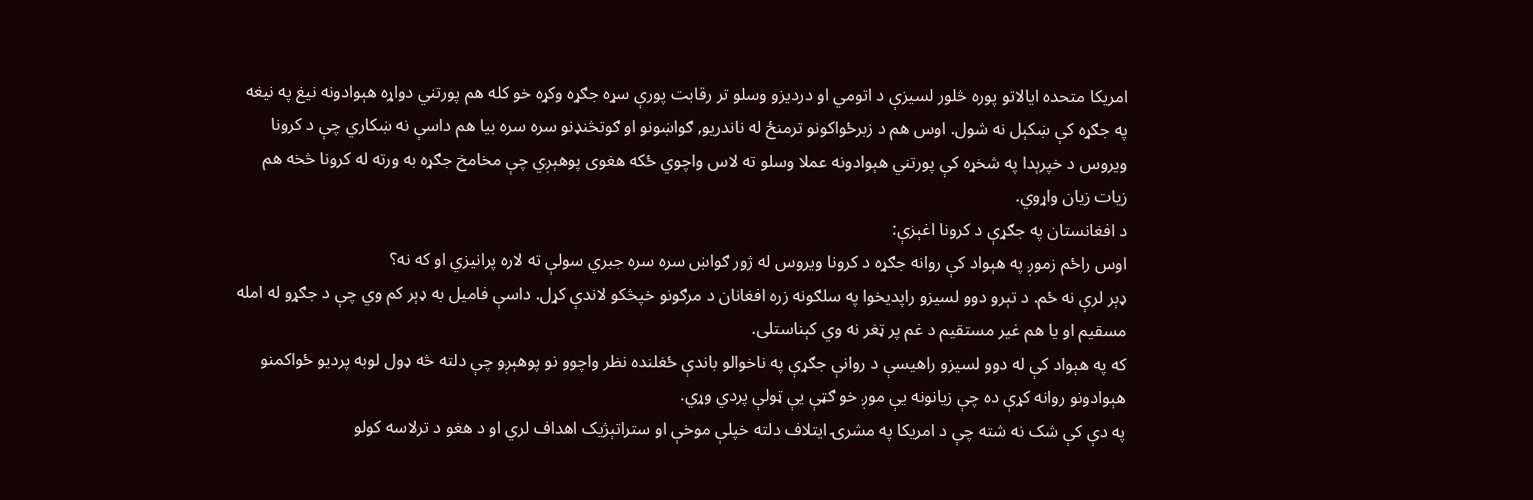امریکا متحده ایالاتو پوره څلور لسیزې د اتومي او درديزو وسلو تر رقابت پورې سړه جګړه وکړه خو کله هم پورتني دواړه هېوادونه نيغ په نيغه په جګړه کې ښکېل نه شول. اوس هم د زبرځواکونو ترمنځ له ناندريو, ګواښونو او ګوتڅنډنو سره سره بيا هم داسې نه ښکاري چې د کرونا ویروس د خپرېدا په شخړه کې پورتني هېوادونه عملا وسلو ته لاس واچوي ځکه هغوی پوهېږي چې مخامخ جګړه به ورته له کرونا څخه هم زيات زيان واړوي.
د افغانستان په جګړې د کرونا اغېزې:
اوس راځم زموږ په هېواد کې روانه جګړه د کرونا ويروس له ژور ګواښ سره سره جبري سولې ته لاره پرانیزي او که نه؟
ډېر لرې نه ځم. د تېرو دوو لسيزو راپدیخوا په سلګونه زره افغانان د مرګونو خپڅکو لاندې کړل. داسې فاميل به ډېر کم وي چې د جګړو له امله مسقیم او يا هم غير مستقيم د غم پر ټغر نه وي کېناستلى.
که په هېواد کې له دوو لسیزو راهیسې د روانې جګړې په ناخوالو باندې ځغلنده نظر واچوو نو پوهېږو چې دلته څه ډول لوبه پرديو ځواکمنو هېوادونو روانه کړې ده چې زیانونه يې موږ خو ګټې يې ټولې پردي وړي.
په دې کې شک نه شته چې د امریکا په مشرۍ ايتلاف دلته خپلې موخې او ستراتېژیک اهداف لري او د هغو د ترلاسه کولو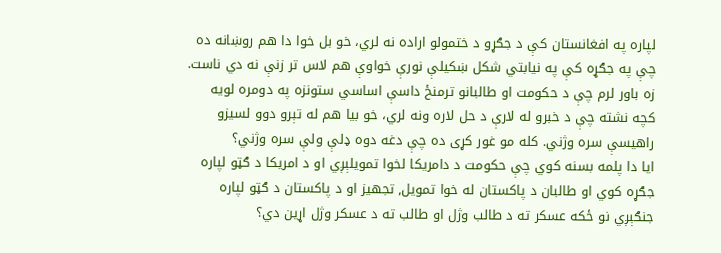لپاره په افغانستان کې د جګړو د ختمولو اراده نه لري، خو بل خوا دا هم روښانه ده چې په جګړه کې په نيابتي شکل ښکیلې نورې خواوې هم لاس تر زنې نه دي ناست.
زه باور لرم چې د حکومت او طالبانو ترمنځ داسې اساسي ستونزه په دومره لويه کچه نشته چې د خبرو له لارې د حل لاره ونه لري، خو بيا هم له تېرو دوو لسیزو راهیسې سره وژني. کله مو غور کړی ده چې دغه دوه ډلې ولې سره وژني؟
ايا دا پلمه بسنه کوي چې حکومت د دامريکا لخوا تمويلېږي او د امریکا د ګټو لپاره جګړه کوي او طالبان د پاکستان له خوا تمویل, تجهيز او د پاکستان د ګټو لپاره جنګېږي نو ځکه عسکر ته د طالب وژل او طالب ته د عسکر وژل اړين دي؟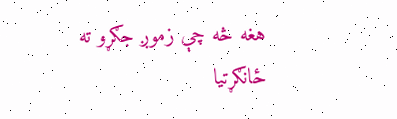هغه څه چې زموږ جګړو ته ځانګړتيا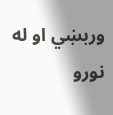وربښي او له نورو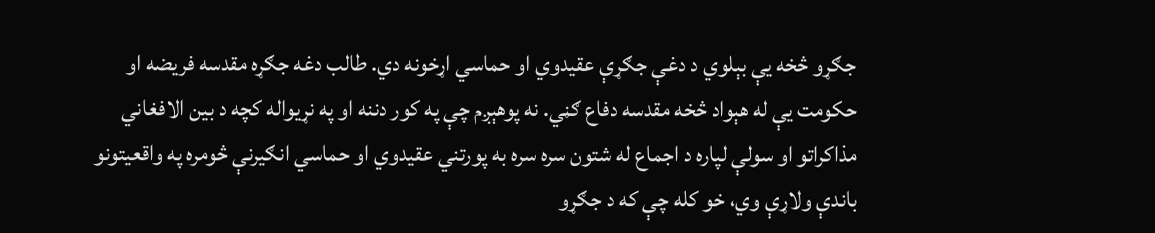جګړو څخه يې بېلوي د دغې جګړې عقيدوي او حماسي اړخونه دي. طالب دغه جګړه مقدسه فريضه او حکومت يې له هېواد څخه مقدسه دفاع ګڼي. نه پوهېږم چې په کور دننه او په نړيواله کچه د بين الافغاني مذاکراتو او سولې لپاره د اجماع له شتون سره سره به پورتني عقيدوي او حماسي انګيرنې څومره په واقعيتونو باندې ولاړې وي، خو کله چې که د جګړو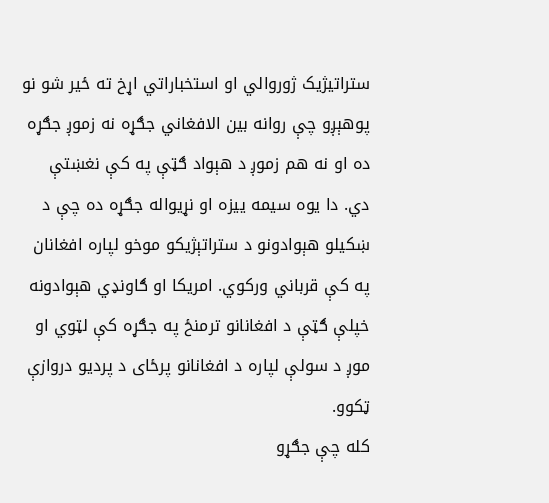ستراتيژيک ژوروالي او استخباراتي اړخ ته ځير شو نو پوهېږو چې روانه بين الافغاني جګړه نه زموږ جګړه ده او نه هم زموږ د هېواد ګټې په کې نغښتې دي. دا یوه سیمه ييزه او نړيواله جګړه ده چې د ښکيلو هېوادونو د ستراتېژیکو موخو لپاره افغانان په کې قرباني ورکوي. امریکا او ګاونډي هېوادونه خپلې ګټې د افغانانو ترمنځ په جګړه کې لټوي او موږ د سولې لپاره د افغانانو پرځای د پرديو دروازې ټکوو.
کله چې جګړو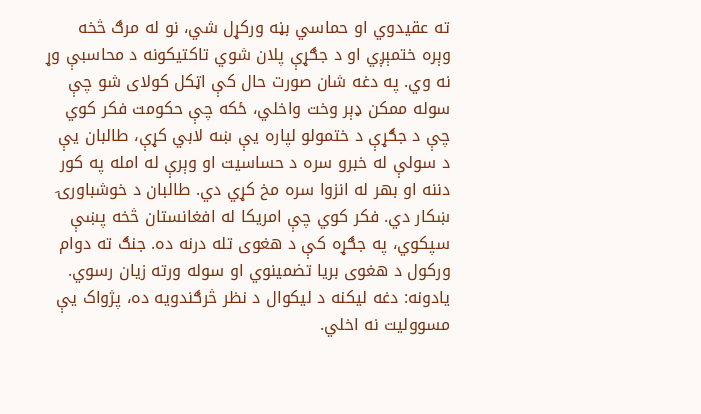ته عقيدوي او حماسي بڼه ورکړل شي، نو له مرګ څخه وېره ختمېږي او د جګړې پلان شوي تاکتيکونه د محاسبې وړ نه وي. په دغه شان صورت حال کې اټکل کولاى شو چې سوله ممکن ډېر وخت واخلي، ځکه چې حکومت فکر کوي چې د جګړې د ختمولو لپاره يې ښه لابي کړې، طالبان يې د سولې له خبرو سره د حساسيت او وېرې له امله په کور دننه او بهر له انزوا سره مخ کړي دي. طالبان د خوشباورۍ ښکار دي. فکر کوي چې امریکا له افغانستان څخه پښې سپکوي، په جګړه کې د هغوى تله درنه ده. جنګ ته دوام ورکول د هغوى بريا تضمینوي او سوله ورته زيان رسوي.
يادونه: دغه ليکنه د ليکوال د نظر څرګندويه ده، پژواک يې مسووليت نه اخلي.